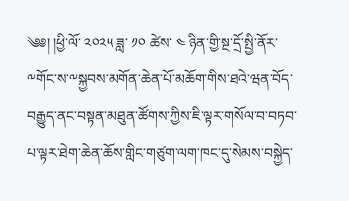༄༅། །ཕྱི་ལོ་ ༢༠༢༥ ཟླ་ ༡༠ ཚེས་ ༤ ཉིན་གྱི་སྔ་དྲོ་སྤྱི་ནོར་༸གོང་ས་༸སྐྱབས་མགོན་ཆེན་པོ་མཆོག་གིས་ཐའེ་ཝན་བོད་བརྒྱུད་ནང་བསྟན་མཐུན་ཚོགས་ཀྱིས་ཇི་ལྟར་གསོལ་བ་བཏབ་པ་ལྟར་ཐེག་ཆེན་ཆོས་གླིང་གཙུག་ལག་ཁང་དུ་སེམས་བསྐྱེད་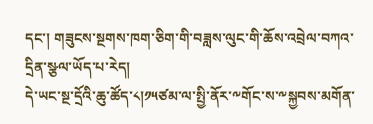དང་། གཟུངས་སྔགས་ཁག་ཅིག་གི་བཟླས་ལུང་གི་ཆོས་འབྲེལ་བཀའ་དྲིན་སྩལ་ཡོད་པ་རེད།
དེ་ཡང་སྔ་དྲོའི་ཆུ་ཚོད་༨།༡༥ཙམ་ལ་སྤྱི་ནོར་༸གོང་ས་༸སྐྱབས་མགོན་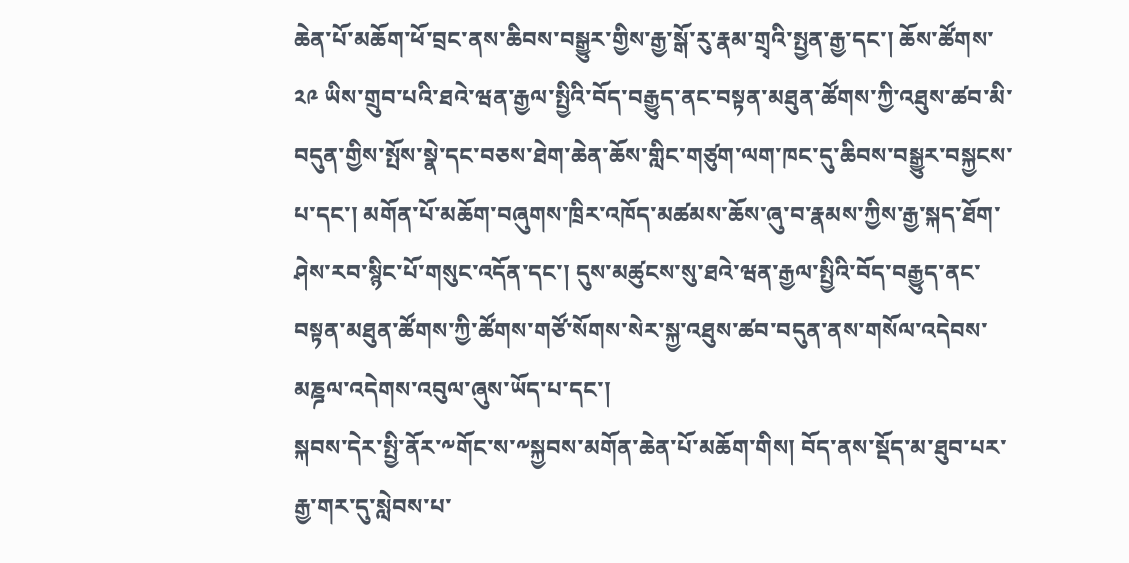ཆེན་པོ་མཆོག་ཕོ་བྲང་ནས་ཆིབས་བསྒྱུར་གྱིས་རྒྱ་སྒོ་རུ་རྣམ་གྲྭའི་སྤྱན་རྒྱ་དང་། ཆོས་ཚོགས་ ༢༩ ཡིས་གྲུབ་པའི་ཐའེ་ཝན་རྒྱལ་སྤྱིའི་བོད་བརྒྱུད་ནང་བསྟན་མཐུན་ཚོགས་ཀྱི་འཐུས་ཚབ་མི་བདུན་གྱིས་སྤོས་སྣེ་དང་བཅས་ཐེག་ཆེན་ཆོས་གླིང་གཙུག་ལག་ཁང་དུ་ཆིབས་བསྒྱུར་བསྐྱངས་པ་དང་། མགོན་པོ་མཆོག་བཞུགས་ཁྲིར་འཁོད་མཚམས་ཆོས་ཞུ་བ་རྣམས་ཀྱིས་རྒྱ་སྐད་ཐོག་ཤེས་རབ་སྙིང་པོ་གསུང་འདོན་དང་། དུས་མཚུངས་སུ་ཐའེ་ཝན་རྒྱལ་སྤྱིའི་བོད་བརྒྱུད་ནང་བསྟན་མཐུན་ཚོགས་ཀྱི་ཚོགས་གཙོ་སོགས་སེར་སྐྱ་འཐུས་ཚབ་བདུན་ནས་གསོལ་འདེབས་མཎྜལ་འདེགས་འབུལ་ཞུས་ཡོད་པ་དང་།
སྐབས་དེར་སྤྱི་ནོར་༸གོང་ས་༸སྐྱབས་མགོན་ཆེན་པོ་མཆོག་གིས། བོད་ནས་སྡོད་མ་ཐུབ་པར་རྒྱ་གར་དུ་སླེབས་པ་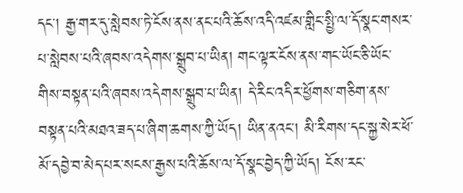དང་། རྒྱ་གར་དུ་སླེབས་ཏེ་ངོས་ནས་ནང་པའི་ཆོས་འདི་འཛམ་གླིང་སྤྱི་ལ་དོ་སྣང་གསར་པ་སླེབས་པའི་ཞབས་འདེགས་སྒྲུབ་པ་ཡིན། གང་ལྟར་ངོས་ནས་གང་ཡོང་ཅི་ཡོང་གིས་བསྟན་པའི་ཞབས་འདེགས་སྒྲུབ་པ་ཡིན། དེ་རིང་འདིར་ཕྱོགས་གཅིག་ནས་བསྟན་པའི་མཐའ་ཟད་པ་ཞིག་ཆགས་ཀྱི་ཡོད། ཡིན་ནའང་། མི་རིགས་དང་སྐྱ་སེར་ཕོ་མོ་དབྱེ་བ་མེད་པར་སངས་རྒྱས་པའི་ཆོས་ལ་དོ་སྣང་བྱེད་ཀྱི་ཡོད། ངོས་རང་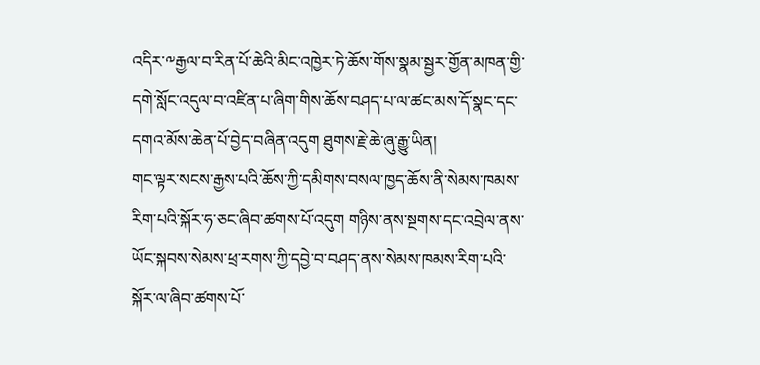འདིར་༸རྒྱལ་བ་རིན་པོ་ཆེའི་མིང་འཁྱེར་ཏེ་ཆོས་གོས་སྣམ་སྦྱར་གྱོན་མཁན་གྱི་དགེ་སློང་འདུལ་བ་འཛིན་པ་ཞིག་གིས་ཆོས་བཤད་པ་ལ་ཚང་མས་དོ་སྣང་དང་དགའ་མོས་ཆེན་པོ་བྱེད་བཞིན་འདུག ཐུགས་རྗེ་ཆེ་ཞུ་རྒྱུ་ཡིན།
གང་ལྟར་སངས་རྒྱས་པའི་ཆོས་ཀྱི་དམིགས་བསལ་ཁྱད་ཆོས་ནི་སེམས་ཁམས་རིག་པའི་སྐོར་ཧ་ཅང་ཞིབ་ཚགས་པོ་འདུག གཉིས་ནས་སྔགས་དང་འབྲེལ་ནས་ཡོང་སྐབས་སེམས་ཕྲ་རགས་ཀྱི་དབྱེ་བ་བཤད་ནས་སེམས་ཁམས་རིག་པའི་སྐོར་ལ་ཞིབ་ཚགས་པོ་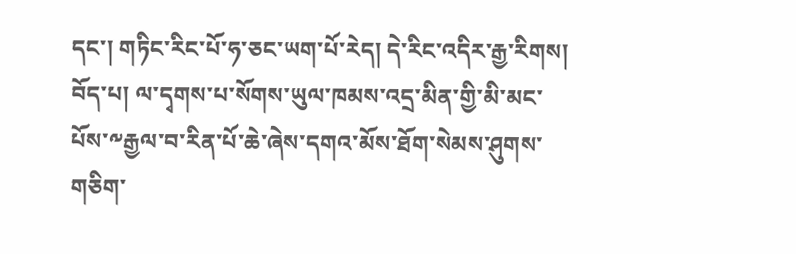དང་། གཏིང་རིང་པོ་ཧ་ཅང་ཡག་པོ་རེད། དེ་རིང་འདིར་རྒྱ་རིགས། བོད་པ། ལ་དྭགས་པ་སོགས་ཡུལ་ཁམས་འདྲ་མིན་གྱི་མི་མང་པོས་༸རྒྱལ་བ་རིན་པོ་ཆེ་ཞེས་དགའ་མོས་ཐོག་སེམས་ཤུགས་གཅིག་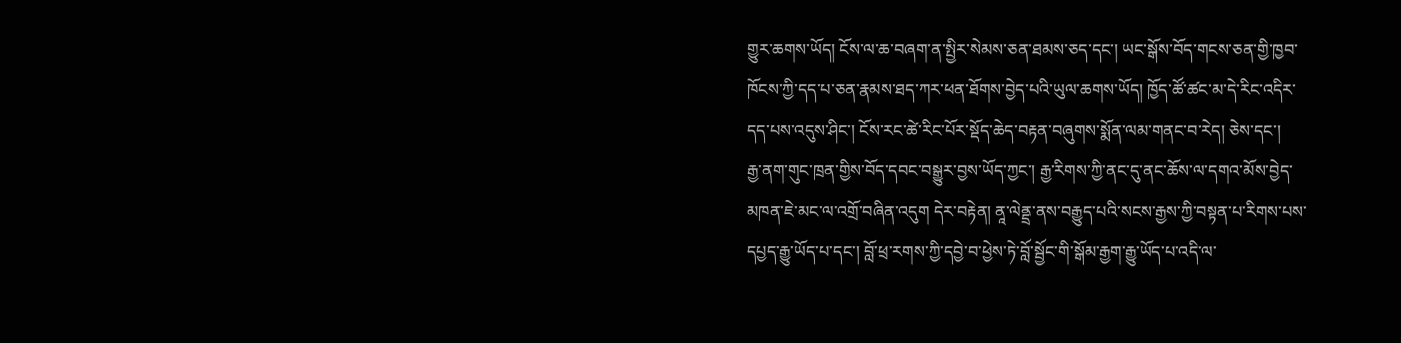གྱུར་ཆགས་ཡོད། ངོས་ལ་ཆ་བཞག་ན་སྤྱིར་སེམས་ཅན་ཐམས་ཅད་དང་། ཡང་སྒོས་བོད་གངས་ཅན་གྱི་ཁྱབ་ཁོངས་ཀྱི་དད་པ་ཅན་རྣམས་ཐད་ཀར་ཕན་ཐོགས་བྱེད་པའི་ཡུལ་ཆགས་ཡོད། ཁྱོད་ཚོ་ཚང་མ་དེ་རིང་འདིར་དད་པས་འདུས་ཤིང་། ངོས་རང་ཚེ་རིང་པོར་སྡོད་ཆེད་བརྟན་བཞུགས་སྨོན་ལམ་གནང་བ་རེད། ཅེས་དང་།
རྒྱ་ནག་གུང་ཁྲན་གྱིས་བོད་དབང་བསྒྱུར་བྱས་ཡོད་ཀྱང་། རྒྱ་རིགས་ཀྱི་ནང་དུ་ནང་ཆོས་ལ་དགའ་མོས་བྱེད་མཁན་ཇེ་མང་ལ་འགྲོ་བཞིན་འདུག དེར་བརྟེན། ནཱ་ལེནྡྲ་ནས་བརྒྱུད་པའི་སངས་རྒྱས་ཀྱི་བསྟན་པ་རིགས་པས་དཔྱད་རྒྱུ་ཡོད་པ་དང་། བློ་ཕྲ་རགས་ཀྱི་དབྱེ་བ་ཕྱེས་ཏེ་བློ་སྦྱོང་གི་སྒོམ་རྒྱག་རྒྱུ་ཡོད་པ་འདི་ལ་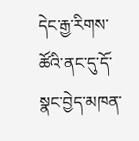དེང་རྒྱ་རིགས་ཚོའི་ནང་དུ་དོ་སྣང་བྱེད་མཁན་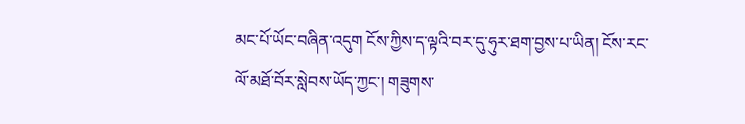མང་པོ་ཡོང་བཞིན་འདུག ངོས་ཀྱིས་ད་ལྟའི་བར་དུ་ཧུར་ཐག་བྱས་པ་ཡིན། ངོས་རང་ལོ་མཐོ་བོར་སླེབས་ཡོད་ཀྱང་། གཟུགས་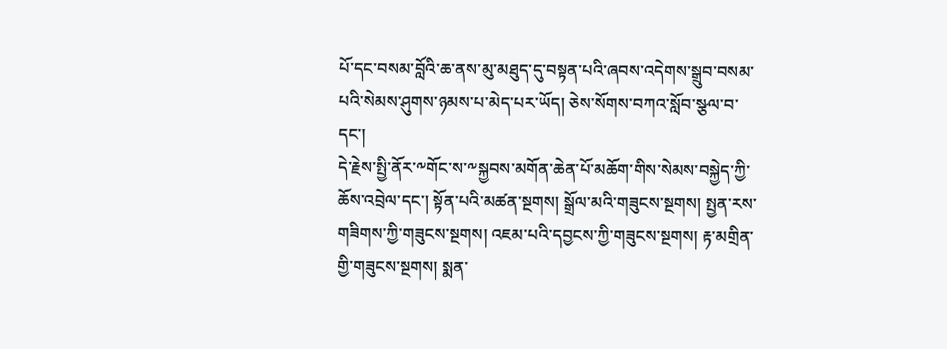པོ་དང་བསམ་བློའི་ཆ་ནས་མུ་མཐུད་དུ་བསྟན་པའི་ཞབས་འདེགས་སྒྲུབ་བསམ་པའི་སེམས་ཤུགས་ཉམས་པ་མེད་པར་ཡོད། ཅེས་སོགས་བཀའ་སློབ་སྩལ་བ་དང་།
དེ་རྗེས་སྤྱི་ནོར་༸གོང་ས་༸སྐྱབས་མགོན་ཆེན་པོ་མཆོག་གིས་སེམས་བསྐྱེད་ཀྱི་ཆོས་འབྲེལ་དང་། སྟོན་པའི་མཚན་སྔགས། སྒྲོལ་མའི་གཟུངས་སྔགས། སྤྱན་རས་གཟིགས་ཀྱི་གཟུངས་སྔགས། འཇམ་པའི་དབྱངས་ཀྱི་གཟུངས་སྔགས། རྟ་མགྲིན་གྱི་གཟུངས་སྔགས། སྨན་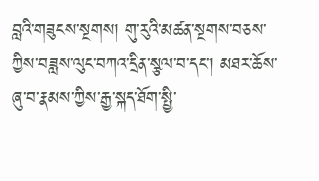བླའི་གཟུངས་སྔགས། གུ་རུའི་མཚན་སྔགས་བཅས་ཀྱིས་བཟླས་ལུང་བཀའ་དྲིན་སྩལ་བ་དང་། མཐར་ཆོས་ཞུ་བ་རྣམས་ཀྱིས་རྒྱ་སྐད་ཐོག་སྤྱི་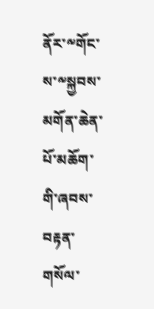ནོར་༸གོང་ས་༸སྐྱབས་མགོན་ཆེན་པོ་མཆོག་གི་ཞབས་བརྟན་གསོལ་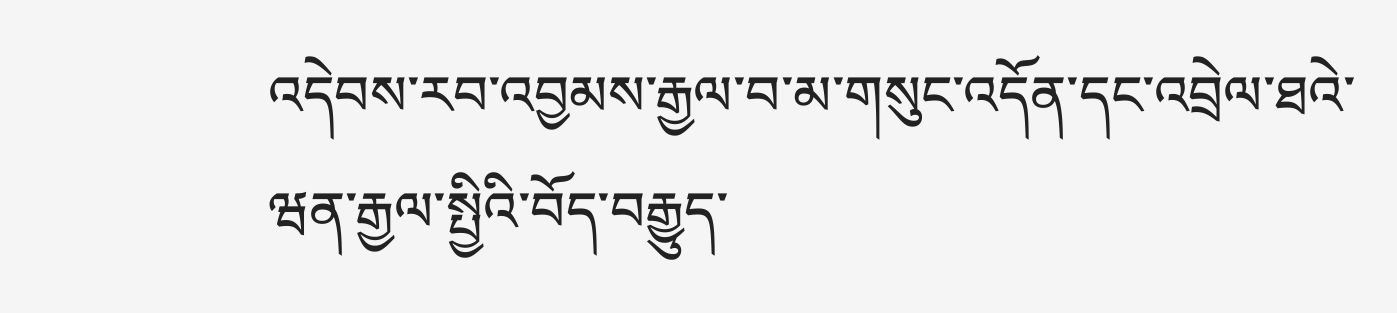འདེབས་རབ་འབྱམས་རྒྱལ་བ་མ་གསུང་འདོན་དང་འབྲེལ་ཐའེ་ཝན་རྒྱལ་སྤྱིའི་བོད་བརྒྱུད་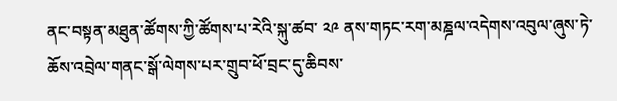ནང་བསྟན་མཐུན་ཚོགས་ཀྱི་ཚོགས་པ་རེའི་སྐུ་ཚབ་ ༢༩ ནས་གཏང་རག་མཎྜལ་འདེགས་འབུལ་ཞུས་ཏེ་ཆོས་འབྲེལ་གནང་སྒོ་ལེགས་པར་གྲུབ་ཕོ་བྲང་དུ་ཆིབས་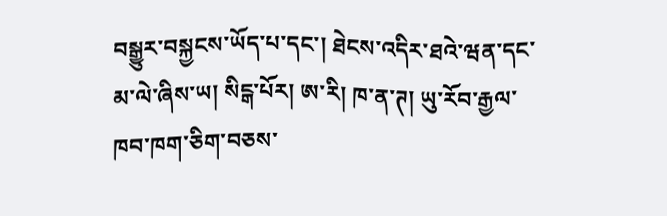བསྒྱུར་བསྐྱངས་ཡོད་པ་དང་། ཐེངས་འདིར་ཐའེ་ཝན་དང་མ་ལེ་ཞིས་ཡ། སིངྒ་པོར། ཨ་རི། ཁ་ན་ཊ། ཡུ་རོབ་རྒྱལ་ཁབ་ཁག་ཅིག་བཅས་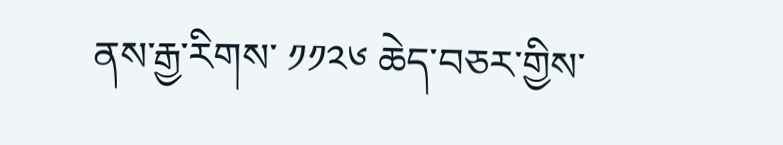ནས་རྒྱ་རིགས་ ༡༡༢༦ ཆེད་བཅར་གྱིས་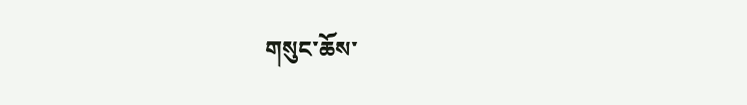གསུང་ཆོས་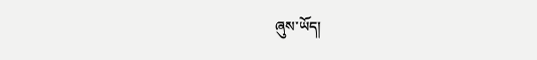ཞུས་ཡོད།